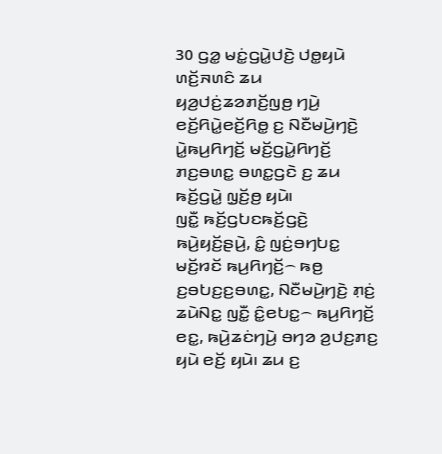30 ꤞꤤ꤭ ꤗꤢꤦ꤭ꤞꤣꤧ꤭ꤓꤢꤧ꤬ ꤓꤥ꤭ꤟꤣꤧ ꤛꤢꤩ꤬ꤏꤛꤢꤨ ꤘꤣ ꤟꤤ꤬ꤓꤢꤦ꤬ꤘꤤꤊꤢꤩ꤬ꤜꤥ꤬ ꤚꤣꤧ꤬ ꤕꤢꤩ꤬ꤖꤣꤧ꤭ꤕꤢꤩ꤬ꤖꤥ꤭ ꤢ꤬ ꤡꤢꤪꤗꤣꤧ꤬ꤚꤢꤧ꤬ ꤣꤧ꤭ꤒꤣ꤬ꤖꤚꤢꤩ꤬ ꤗꤢꤩ꤬ꤞꤣꤧ꤭ꤖꤚꤢꤩ꤬ ꤊꤢ꤬ꤋꤛꤢ꤭ ꤋꤛꤢ꤭ꤞꤢꤧ ꤢ꤬ ꤘꤣ ꤒꤢꤩ꤬ꤞꤣꤧ꤭ ꤜ꤫ꤢꤩ꤬ꤥ꤬ ꤟꤣꤧ꤯
ꤜꤢꤪ꤭ ꤒꤢꤩ꤬ꤞꤝꤢꤒꤢꤩ꤬ꤞꤢꤧ꤬ ꤒꤣꤧ꤬ꤟꤢꤩ꤬ꤔꤣꤧ꤬, ꤢꤨ꤭ ꤜꤢꤦ꤬ꤋꤚꤝꤢ꤭ ꤗꤢꤩ꤬ꤙꤢꤩ ꤒꤣ꤬ꤖꤚꤢꤩ꤬꤮ ꤒꤥ꤬ ꤢ꤬ꤋꤝꤢ꤬ꤢ꤬ꤋꤛꤢ꤭, ꤡꤢꤪꤗꤣꤧ꤬ꤚꤢꤧ꤬ ꤊ꤫ꤢꤦ꤬ ꤘꤣꤧꤡꤢ꤭ ꤜꤢꤪ꤭ ꤢꤨ꤭ꤕꤝꤢ꤭꤮ ꤒꤣ꤬ꤖꤚꤢꤩ꤬ ꤕꤢ꤭, ꤒꤣꤧ꤬ꤘꤢꤦꤚꤣꤧ꤬ ꤋꤚꤤ ꤤ꤬ꤓꤢ꤬ꤊꤢ꤬ ꤟꤣꤧ ꤕꤢꤩ꤬ ꤟꤣꤧ꤯ ꤘꤣ ꤢ꤬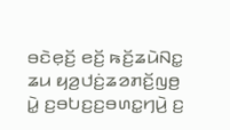ꤋꤢꤧꤕ꤫ꤢꤩ꤬ ꤕꤢꤩ꤬ ꤒꤢꤩ꤬ꤘꤣꤧꤡꤢ꤭ ꤘꤣ ꤟꤤ꤬ꤓꤢꤦ꤬ꤘꤤꤊꤢꤩ꤬ꤜꤥ꤬ ꤣꤧ꤭ ꤢ꤬ꤋꤝꤢ꤬ꤢ꤬ꤋꤛꤢ꤭ꤚꤣꤧ꤬ ꤢ꤬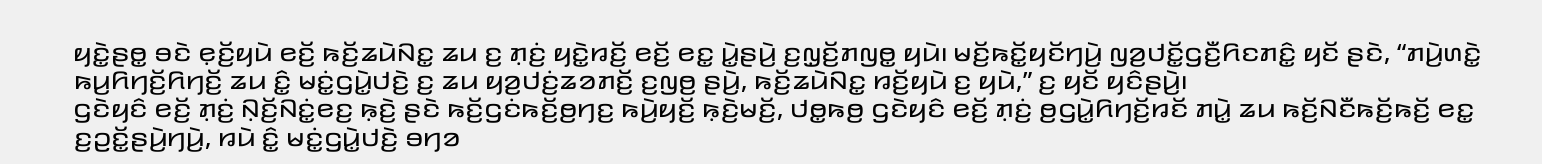ꤟꤢꤧ꤭ꤔꤥ꤭ ꤋꤢꤧ ꤕ꤫ꤢꤩ꤬ꤟꤣꤧ ꤕꤢꤩ꤬ ꤒꤢꤩ꤬ꤘꤣꤧꤡꤢ꤭ ꤘꤣ ꤢ꤬ ꤊ꤫ꤢꤦ꤬ ꤟꤢꤧ꤭ꤙꤢꤩ꤬ ꤕꤢꤩ꤬ ꤕꤢ꤭ ꤣꤧ꤭ꤔꤣꤧ꤬ ꤢ꤬ꤜ꤫ꤢꤩ꤬ꤊꤜꤥ꤭ ꤟꤣꤧ꤯ ꤗꤢꤩ꤬ꤒꤢꤩ꤭ꤟꤢꤩꤚꤣꤧ꤬ ꤜꤤ꤬ꤓꤢꤩ꤭ꤞꤢꤪ꤬ꤖꤢꤊꤢꤨ꤭ ꤟꤢꤩ ꤔꤢꤧ, “ꤊꤣꤧ꤬ꤛꤢꤧ꤭ ꤒꤣ꤬ꤖꤚꤢꤩ꤬ꤖꤚꤢꤩ꤬ ꤘꤣ ꤢꤨ꤭ ꤗꤢꤦ꤭ꤞꤣꤧ꤭ꤓꤢꤧ꤬ ꤢ꤬ ꤘꤣ ꤟꤤ꤬ꤓꤢꤦ꤬ꤘꤤꤊꤢꤩ꤬ ꤢ꤬ꤜꤥ꤬ ꤔꤣꤧ꤬, ꤒꤢꤩ꤬ꤘꤣꤧꤡꤢ꤭ ꤙꤢꤩ꤬ꤟꤣꤧ ꤢ꤬ ꤟꤣꤧ,” ꤢ꤬ ꤟꤢꤩ ꤟꤢꤨꤔꤣꤧ꤬꤯
ꤞꤢꤧꤟꤢꤨ ꤕꤢꤩ꤬ ꤊ꤫ꤢꤦ꤬ ꤡ꤫ꤢꤩ꤬ꤡꤢꤦ꤭ꤕꤢ꤬ ꤒ꤫ꤢꤧ꤬ ꤔꤢꤧ ꤒꤢꤩ꤬ꤞꤢꤦꤒꤢꤩ꤬ꤥ꤬ꤚꤢ꤬ ꤒꤣꤧ꤬ꤟꤢꤩ꤬ ꤒ꤫ꤢꤧ꤬ꤗꤢꤩ꤬, ꤓꤥ꤭ꤒꤥ꤬ ꤞꤢꤧꤟꤢꤨ ꤕꤢꤩ꤬ ꤊ꤫ꤢꤦ꤬ ꤥ꤬ꤞꤣꤧ꤭ꤖꤚꤢꤩ꤬ꤙꤢꤩ ꤊꤣꤧ꤭ ꤘꤣ ꤒꤢꤩ꤬ꤡꤢꤪꤒꤢꤩ꤬ꤒꤢꤩ꤬ ꤕꤢ꤭ ꤢ꤬ꤑꤢꤩ꤭ꤔꤣꤧ꤬ꤚꤣꤧ꤬, ꤙꤣꤧ ꤢꤨ꤭ ꤗꤢꤦ꤭ꤞꤣꤧ꤭ꤓꤢꤧ꤬ ꤋꤚꤤ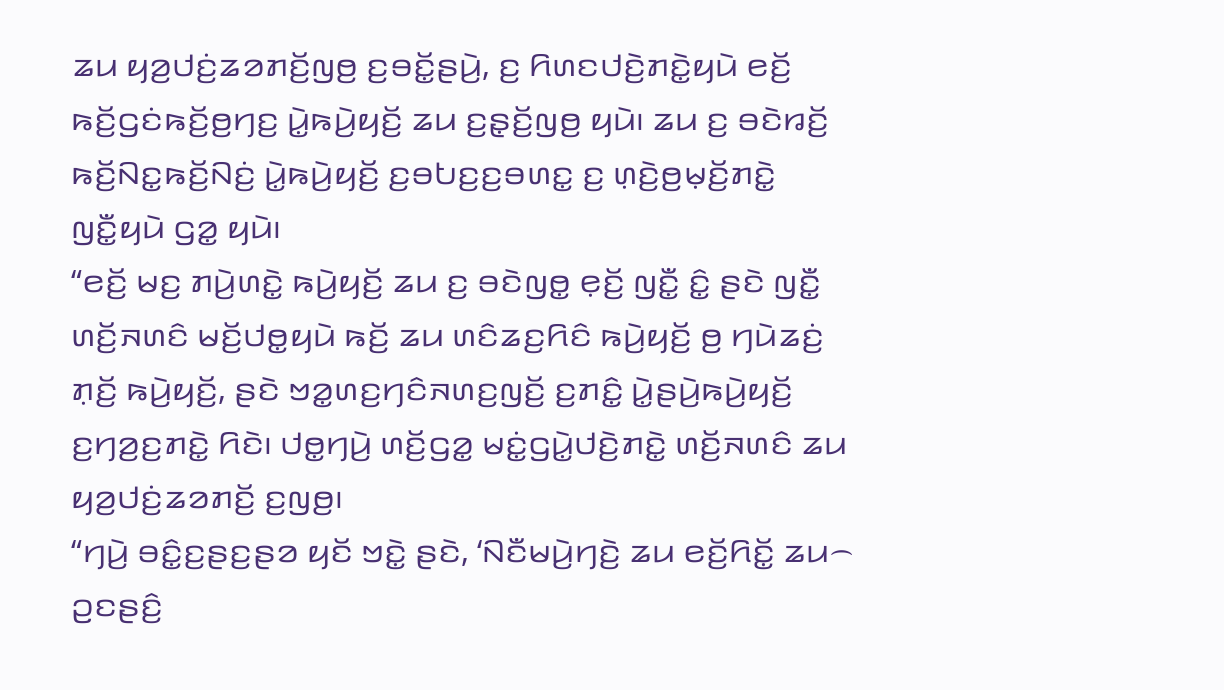ꤘꤣ ꤟꤤ꤬ꤓꤢꤦ꤬ꤘꤤꤊꤢꤩ꤬ꤜꤥ꤬ ꤢ꤬ꤋꤢꤩ꤭ꤔꤣꤧ꤬, ꤢ꤬ ꤖꤛꤢꤓꤢꤧ꤬ꤊꤢꤧ꤭ꤟꤣꤧ ꤕꤢꤩ꤬ ꤒꤢꤩ꤬ꤞꤢꤦꤒꤢꤩ꤬ꤥ꤬ꤚꤢ꤬ ꤣꤧ꤭ꤒꤣꤧ꤬ꤟꤢꤩ꤬ ꤘꤣ ꤢ꤬ꤔ꤫ꤢꤩ꤬ꤜꤥ꤬ ꤟꤣꤧ꤯ ꤘꤣ ꤢ꤬ ꤋꤢꤧꤙꤢꤩ꤬ ꤒꤢꤩ꤬ꤡꤢ꤭ꤒꤢꤩ꤬ꤡꤢꤦ꤬ ꤣꤧ꤭ꤒꤣꤧ꤬ꤟꤢꤩ꤬ ꤢ꤬ꤋꤝꤢ꤬ꤢ꤬ꤋꤛꤢ꤭ ꤢ꤬ ꤛ꤫ꤢꤧ꤬ꤥ꤬ꤗ꤫ꤢꤩ꤬ꤊꤢꤧ꤭ ꤜꤢꤪ꤭ꤟꤣꤧ ꤞꤤ꤭ ꤟꤣꤧ꤯
“ꤕꤢꤩ꤬ ꤗꤢ꤬ ꤊꤣꤧ꤬ꤛꤢꤧ꤭ ꤒꤣꤧ꤬ꤟꤢꤩ꤬ ꤘꤣ ꤢ꤬ ꤋꤢꤧꤜꤥ꤭ ꤕ꤫ꤢꤩ꤬ ꤜꤢꤪ꤭ ꤢꤨ꤭ ꤔꤢꤧ ꤜꤢꤪ꤭ ꤛꤢꤩ꤬ꤏꤛꤢꤨ ꤗꤢꤩ꤬ꤓꤥ꤭ꤟꤣꤧ ꤒꤢꤩ꤬ ꤘꤣ ꤛꤢꤨꤘꤢ꤬ꤖꤢꤨ ꤒꤣꤧ꤬ꤟꤢꤩ꤬ ꤥ꤬ ꤚꤣꤧꤘꤢꤦ꤬ ꤊ꤫ꤢꤩ꤬ ꤒꤣꤧ꤬ꤟꤢꤩ꤬, ꤔꤢꤧ ꤠꤤ꤭ꤛꤢ꤬ꤚꤢꤨꤏꤛꤢ꤬ꤜꤢꤩ꤬ ꤢ꤬ꤊꤢꤨ꤭ ꤣꤧ꤭ꤔꤣꤧ꤬ꤒꤣꤧ꤬ꤟꤢꤩ꤬ ꤢ꤬ꤚꤤ꤬ꤢ꤬ꤊꤢꤧ꤭ ꤖꤢꤧ꤯ ꤓꤥ꤭ꤚꤣꤧ꤬ ꤛꤢꤩ꤬ꤞꤤ꤭ ꤗꤢꤦ꤭ꤞꤣꤧ꤭ꤓꤢꤧ꤬ꤊꤢꤧ꤭ ꤛꤢꤩ꤬ꤏꤛꤢꤨ ꤘꤣ ꤟꤤ꤬ꤓꤢꤦ꤬ꤘꤤꤊꤢꤩ꤬ ꤢ꤬ꤜꤥ꤬꤯
“ꤚꤣꤧ꤬ ꤋꤢꤨ꤭ꤢ꤬ꤔꤢ꤬ꤔꤤ ꤟꤢꤩ ꤠꤢꤧ꤭ ꤔꤢꤧ, ‘ꤡꤢꤪꤗꤣꤧ꤬ꤚꤢꤧ꤬ ꤘꤣ ꤕꤢꤩ꤬ꤖꤢꤩ꤭ ꤘꤣ꤮ ꤑꤢꤔꤢꤨ꤬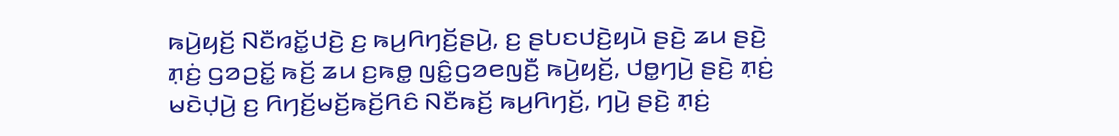ꤒꤣꤧ꤬ꤟꤢꤩ꤬ ꤡꤢꤪꤙꤢꤩ꤭ꤓꤢꤧ꤬ ꤢ꤬ ꤒꤣ꤬ꤖꤚꤢꤩ꤬ꤔꤣꤧ꤬, ꤢ꤬ ꤔꤝꤢꤓꤢꤧ꤬ꤟꤣꤧ ꤔꤢꤧ꤬ ꤘꤣ ꤔꤢꤧ꤬ ꤊ꤫ꤢꤦ꤬ ꤞꤤꤑꤢꤩ꤭ ꤒꤢꤩ꤬ ꤘꤣ ꤢ꤬ꤒꤥ꤭ ꤜꤢꤨ꤭ꤞꤤꤕꤜꤢꤪ꤬ ꤒꤣꤧ꤬ꤟꤢꤩ꤬, ꤓꤥ꤭ꤚꤣꤧ꤬ ꤔꤢꤧ꤬ ꤊ꤫ꤢꤦ꤬ ꤗꤢꤧꤓ꤫ꤣꤧ꤬ ꤢ꤬ ꤖꤚꤢꤩ꤬ꤗꤢꤩ꤬ꤒꤢꤩ꤬ꤖꤢꤨ ꤡꤢꤪꤒꤢꤩ꤬ ꤒꤣ꤬ꤖꤚꤢꤩ꤬, ꤚꤣꤧ꤬ ꤔꤢꤧ꤬ ꤊ꤫ꤢꤦ꤬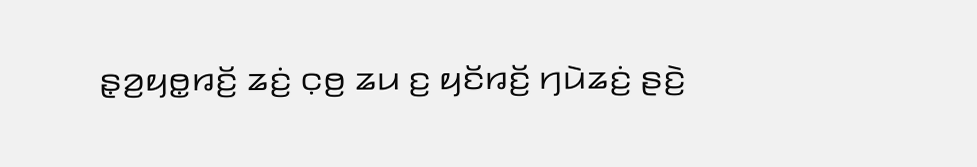ꤔ꤫ꤤ꤬ꤟꤥ꤭ꤙꤢꤩ꤬ ꤘꤢꤦ꤬ ꤍ꤫ꤥ꤬ ꤘꤣ ꤢ꤬ ꤟꤢꤩꤙꤢꤩ꤬ ꤚꤣꤧꤘꤢꤦ꤬ ꤔꤢꤧ꤬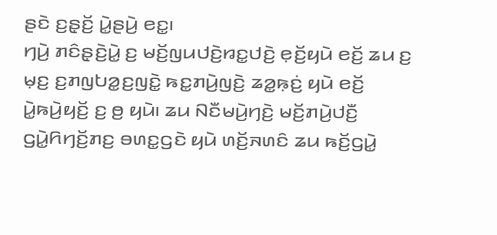ꤔꤢꤧ ꤢ꤬ꤔ꤫ꤢꤩ꤬ ꤣꤧ꤭ꤔꤣꤧ꤬ ꤕꤢ꤭꤯
ꤚꤣꤧ꤬ ꤊꤢꤨꤔ꤫ꤢꤧ꤬ꤣꤧ꤭ ꤢ꤬ ꤗꤢꤩ꤬ꤜꤣꤓꤢꤧ꤬ꤙꤢ꤭ꤓꤢꤧ꤬ ꤕ꤫ꤢꤩ꤬ꤟꤣꤧ ꤕꤢꤩ꤬ ꤘꤣ ꤢ꤬ ꤗ꤫ꤢ꤬ ꤢ꤬ꤊꤜꤝꤤ꤭ꤢ꤬ꤜꤢꤧ꤭ ꤒꤢ꤭ꤊꤣꤧ꤬ꤜꤢꤧ꤬ ꤘꤤ꤭ꤒ꤫ꤢꤦ꤬ ꤟꤣꤧ ꤕꤢꤩ꤬ ꤣꤧ꤭ꤒꤣꤧ꤬ꤟꤢꤩ꤬ ꤢ꤬ ꤥ꤬ ꤟꤣꤧ꤯ ꤘꤣ ꤡꤢꤪꤗꤣꤧ꤬ꤚꤢꤧ꤬ ꤗꤢꤩ꤬ꤊꤣꤧ꤬ꤓꤢꤪ꤬ ꤞꤣꤧ꤭ꤖꤚꤢꤩ꤬ꤊꤢ꤬ ꤋꤛꤢ꤭ꤞꤢꤧ ꤟꤣꤧ ꤛꤢꤩ꤬ꤏꤛꤢꤨ ꤘꤣ ꤒꤢꤩ꤬ꤞꤣꤧ꤭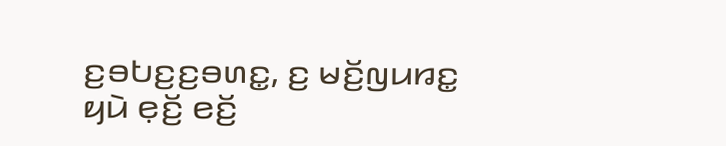ꤢ꤬ꤋꤝꤢ꤬ꤢ꤬ꤋꤛꤢ꤭, ꤢ꤬ ꤗꤢꤩ꤬ꤜꤣꤙꤢ꤭ ꤟꤣꤧ ꤕ꤫ꤢꤩ꤬ ꤕꤢꤩ꤬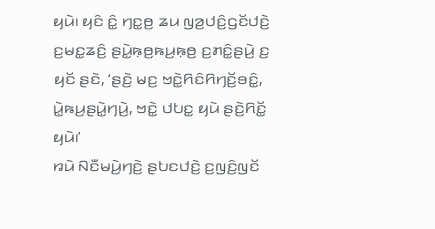ꤟꤣꤧ꤯ ꤟꤢꤨ ꤢꤨ꤭ ꤚꤢ꤭ꤥ꤬ ꤘꤣ ꤜꤤ꤬ꤓꤢꤨ꤬ꤞꤢꤩꤓꤢꤧ꤬ ꤢ꤬ꤗꤢ꤭ꤘꤢꤨ꤬ ꤔꤣꤧ꤭ꤒ꤫ꤥ꤬ꤒꤣ꤬ꤒ꤫ꤥ꤬ ꤢ꤬ꤊꤢꤨ꤭ꤔꤣꤧ꤬ ꤢ꤬ ꤟꤢꤩ ꤔꤢꤧ, ‘ꤔꤢꤧ꤬ ꤗꤢ꤬ ꤠꤢꤧ꤭ꤖꤢꤨꤖꤚꤢꤩ꤬ꤋꤢꤨ꤭, ꤣꤧ꤭ꤒꤣ꤬ꤔꤣꤧ꤭ꤚꤣꤧ꤬, ꤠꤢꤧ꤭ ꤓꤝꤢ꤭ ꤟꤣꤧ ꤔꤢꤧ꤬ꤖꤢꤩ꤭ ꤟꤣꤧ꤯’
ꤙꤣꤧ ꤡꤢꤪꤗꤣꤧ꤬ꤚꤢꤧ꤬ ꤔꤝꤢꤓꤢꤧ꤬ ꤢ꤬ꤜꤢꤨ꤬ꤜꤢꤩ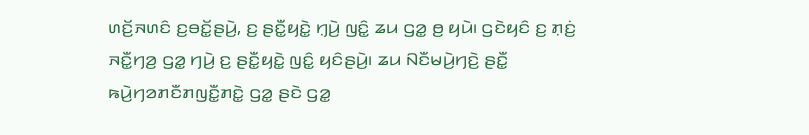ꤛꤢꤩ꤬ꤏꤛꤢꤨ ꤢ꤬ꤋꤢꤩ꤭ꤔꤣꤧ꤬, ꤢ꤬ ꤔꤢꤪ꤭ꤟꤢꤧ꤭ ꤚ꤫ꤣꤧ꤬ ꤜꤢꤨ꤭ ꤘꤣ ꤞꤤ꤭ ꤥ꤬ ꤟꤣꤧ꤯ ꤞꤢꤧꤟꤢꤨ ꤢ꤬ ꤊ꤫ꤢꤦ꤬ ꤏꤢꤪ꤭ꤚꤤ꤬ ꤞꤤ꤭ ꤚꤣꤧ꤬ ꤢ꤬ ꤔꤢꤪ꤭ꤟꤢꤧ꤭ ꤜꤢꤨ꤭ ꤟꤢꤨꤔꤣꤧ꤬꤯ ꤘꤣ ꤡꤢꤪꤗꤣꤧ꤬ꤚꤢꤧ꤬ ꤔꤢꤪ꤭ ꤒꤣꤧ꤬ꤚꤤꤊꤢꤪꤊꤜꤢꤪ꤭ꤊꤢꤧ꤭ ꤞꤤ꤭ ꤔꤢꤧ ꤞꤤ꤭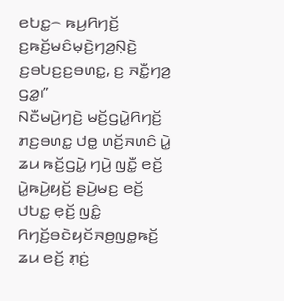ꤕꤝꤢ꤭꤮ ꤒꤣ꤬ꤖꤚꤢꤩ꤬ ꤢ꤬ꤒꤢꤩ꤬ꤗꤢꤨꤗ꤫ꤢꤧ꤬ꤚꤤ꤬ꤡ꤫ꤢꤧ꤬ ꤢ꤬ꤋꤝꤢ꤬ꤢ꤬ꤋꤛꤢ꤭, ꤢ꤬ ꤏꤢꤪ꤭ꤚꤤ꤬ ꤞꤤ꤭꤯”
ꤡꤢꤪꤗꤣꤧ꤬ꤚꤢꤧ꤬ ꤗꤢꤩ꤬ꤞꤣꤧ꤭ꤖꤚꤢꤩ꤬ ꤊꤢ꤬ꤋꤛꤢ꤭ ꤓꤥ꤭ ꤛꤢꤩ꤬ꤏꤛꤢꤨ ꤣꤧ꤭ ꤘꤣ ꤒꤢꤩ꤬ꤞꤣꤧ꤭ ꤚꤣꤧ꤬ ꤜꤢꤪ꤭ ꤕꤢꤩ꤬ ꤣꤧ꤭ꤒꤣꤧ꤬ꤟꤢꤩ꤬ ꤔꤣꤧ꤬ꤗꤢ꤬ ꤕꤢꤩ꤬ ꤓꤝꤢ꤭ ꤕ꤫ꤢꤩ꤬ ꤜꤢꤨ꤭ ꤖꤚꤢꤩ꤬ꤋꤢꤧꤟꤢꤩꤏꤥ꤬ꤜꤥ꤭ꤒꤢꤩ꤬ ꤘꤣ ꤕꤢꤩ꤬ ꤊ꤫ꤢꤦ꤬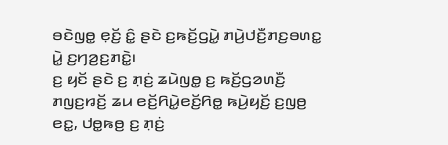ꤋꤢꤧꤜꤥ꤭ ꤕ꤫ꤢꤩ꤬ ꤢꤨ꤭ ꤔꤢꤧ ꤢ꤬ꤒꤢꤩ꤬ꤞꤣꤧ꤭ ꤊꤣꤧ꤬ꤓꤢꤪ꤬ꤊꤢ꤬ꤋꤛꤢ꤭ ꤣꤧ꤭ ꤢ꤬ꤚꤤ꤬ꤢ꤬ꤊꤢꤧ꤭꤯
ꤢ꤬ ꤟꤢꤩ ꤔꤢꤧ ꤢ꤬ ꤊ꤫ꤢꤦ꤬ ꤘꤣꤧꤜꤥ꤭ ꤢ꤬ ꤒꤢꤩ꤬ꤞꤤꤛꤢꤪ꤬ ꤊꤜꤢ꤬ꤙꤢꤩ꤬ ꤘꤣ ꤕꤢꤩ꤬ꤖꤣꤧ꤭ꤕꤢꤩ꤬ꤖꤥ꤭ ꤒꤣꤧ꤬ꤟꤢꤩ꤬ ꤢ꤬ꤜꤥ꤬ ꤕꤢ꤭, ꤓꤥ꤭ꤒꤥ꤬ ꤢ꤬ ꤊ꤫ꤢꤦ꤬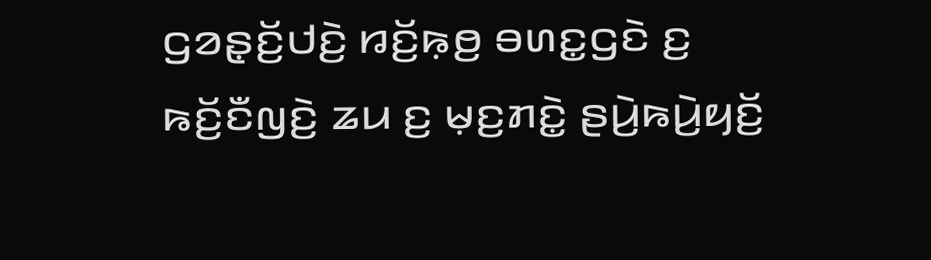ꤞꤤꤔ꤫ꤢꤩ꤬ꤓꤢꤧ꤬ ꤙꤢꤩ꤬ꤒ꤫ꤥ꤬ ꤋꤛꤢ꤭ꤞꤢꤧ ꤢ꤬ ꤒꤢꤩ꤬ꤢꤪꤜꤢꤧ꤬ ꤘꤣ ꤢ꤬ ꤗ꤫ꤢ꤬ꤊꤢꤧ꤭ ꤔꤣꤧ꤬ꤒꤣꤧ꤬ꤟꤢꤩ꤬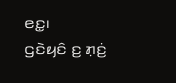ꤕꤢ꤭꤯
ꤞꤢꤧꤟꤢꤨ ꤢ꤬ ꤊ꤫ꤢꤦ꤬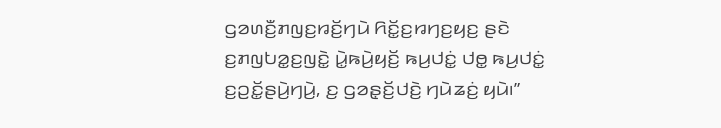ꤞꤤꤛꤢꤪ꤬ꤊꤜꤢ꤬ꤙꤢꤩ꤬ꤚꤣꤧ ꤖꤢꤩ꤭ꤢ꤬ꤙꤚꤢ꤬ꤟꤢ꤬ ꤔꤢꤧ ꤢ꤬ꤊꤜꤝꤤ꤭ꤢ꤬ꤜꤢꤧ꤭ ꤣꤧ꤭ꤒꤣꤧ꤬ꤟꤢꤩ꤬ ꤒꤣ꤬ꤓꤢꤦ꤭ ꤓꤥ꤭ ꤒꤣ꤬ꤓꤢꤦ꤭ ꤢ꤬ꤑꤢꤩ꤭ꤔꤣꤧ꤬ꤚꤣꤧ꤬, ꤢ꤬ ꤞꤤꤔ꤫ꤢꤩ꤬ꤓꤢꤧ꤬ ꤚꤣꤧꤘꤢꤦ꤬ ꤟꤣꤧ꤯”